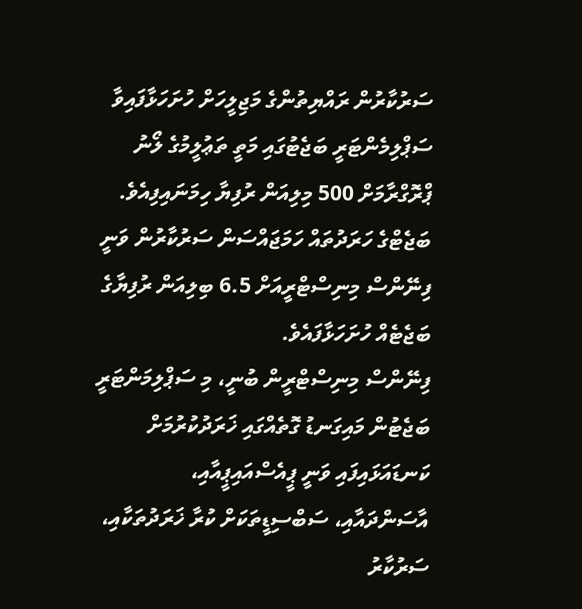ސަރުކާރުން ރައްޔިތުންގެ މަޖިލީހަށް ހުށަހަޅާފައިވާ ސަޕްލިމެންޓަރީ ބަޖެޓުގައި މަތީ ތަޢުލީމުގެ ލޯނު ޕްރޮގްރާމަށް 500 މިލިއަން ރުފިޔާ ހިމަނައިފިއެވެ.
ބަޖެޓްގެ ހަރަދުތައް ހަމަޖައްސަން ސަރުކާރުން ވަނީ ފިނޭންސް މިނިސްޓްރީއަށް 6.5 ބިލިއަން ރުފިޔާގެ ބަޖެޓެއް ހުށަހަޅާފައެވެ.
ފިނޭންސް މިނިސްޓްރީން ބުނީ، މި ސަޕްލިމަންޓަރީ ބަޖެޓުން މައިގަނޑު ގޮތެއްގައި ޚަރަދުކުރުމަށް ކަނޑައަޅައިފައި ވަނީ ޕީއެސްއައިޕީއާއި، އާސަންދައާއި، ސަބްސިޑީތަކަށް ކުރާ ޚަރަދުތަކާއި، ސަރުކާރު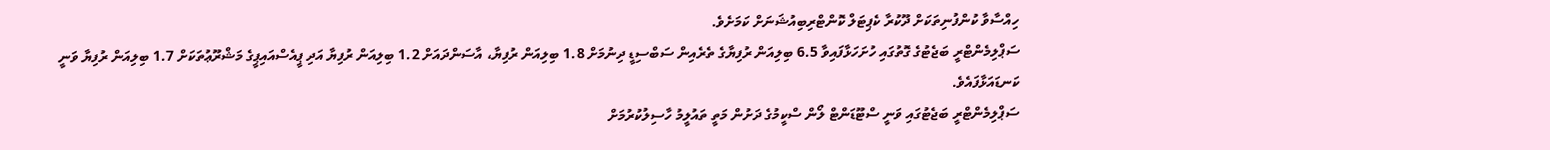ހިއްސާވާ ކުންފުނިތަކަށް ދޫކުރާ ކެޕިޓަލް ކޮންޓްރިބިއުޝަނަށް ކަމަށެވެ.
ސަޕްލިމެންޓްރީ ބަޖެޓުގެ ގޮތުގައި ހުށަހަޅާފައިވާ 6.5 ބިލިއަން ރުފިޔާގެ ތެރެއިން ސަބްސިޑީ ދިނުމަށް 1.8 ބިލިއަން ރުފިޔާ، އާސަންދައަށް 1.2 ބިލިއަން ރުފިޔާ އަދި ޕީއެސްއައިޕީގެ މަޝްރޫޢުތަކަށް 1.7 ބިލިއަން ރުފިޔާ ވަނީ ކަނޑައަޅާފައެވެ.
ސަޕްލިމެންޓްރީ ބަޖެޓުގައި ވަނީ ސްޓޫޑަންޓް ލޯން ސްކީމުގެ ދަށުން މަތީ ތައުލީމު ހާސިލުކުރުމަށް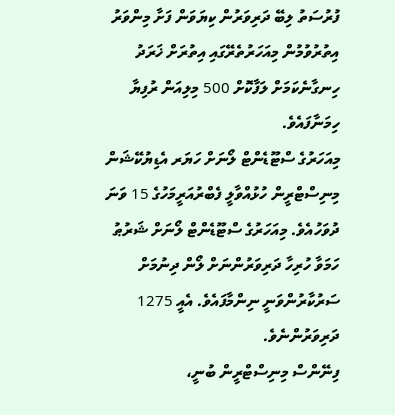ފުރުސަތު ލިބޭ ދަރިވަރުން ކިޔަވަން ފަށާ މިންވަރު އިތުރުވުމުން މިއަހަރުތެރޭގައި އިތުރަށް ޚަރަދު ހިނގާނެކަމަށް ލަފާކޮށް 500 މިލިއަން ރުފިޔާ ހިމަނާފައެވެ.
މިއަހަރުގެ ސްޓޫޑެންޓް ލޯނަށް ހަޔަރ އެޑިޔުކޭޝަން މިނިސްޓްރީން ހުޅުއްވާލީ ފެބްރުއަރީމަހުގެ 15 ވަނަ ދުވަހުއެވެ. މިއަހަރުގެ ސްޓޫޑެންޓް ލޯނަށް ޝަރުޠު ހަމަވާ ހުރިހާ ދަރިވަރުންނަށް ލޯން ދިނުމަށް ސަރުކާރުންވަނީ ނިންމާފައެވެ. އެއީ 1275 ދަރިވަރުންނެވެ.
ފިނޭންސް މިނިސްޓްރީން ބުނީ،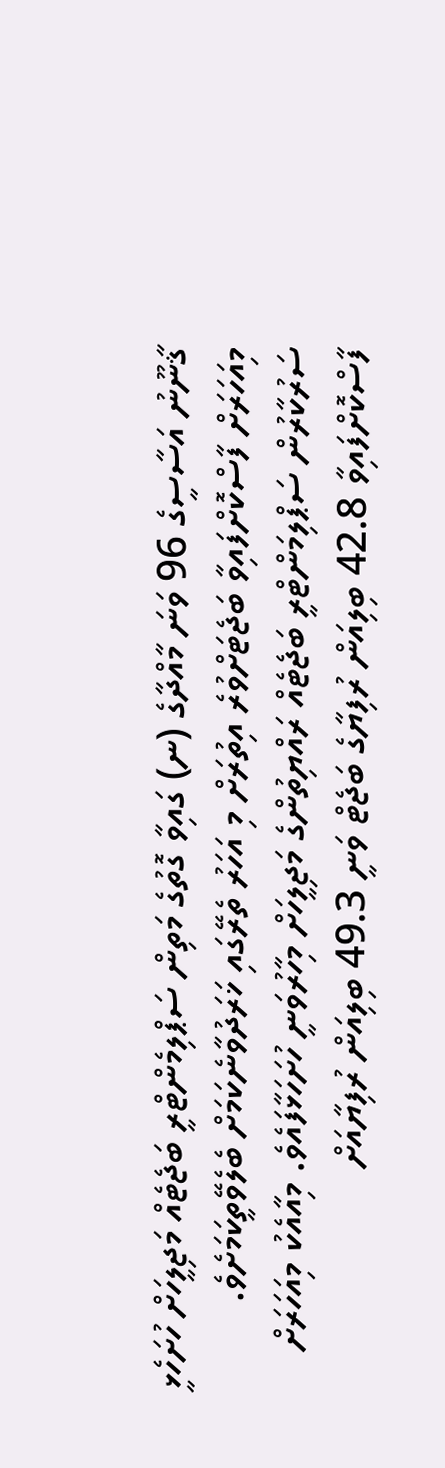ޤާނޫނު އަސާސީގެ 96 ވަނަ މާއްދާގެ (ނ) ގައިވާ ގޮތުގެ މަތިން ސަޕްލިމެންޓްރީ ބަޖެޓެއް މަޖިލީހަށް ހުށަހެޅީ މިއަހަރަށް ފާސްކޮށްފައިވާ ބަޖެޓަށްވުރެ އިތުރަށް މި އަހަރު ތެރޭގައި ޚަރަދުވާނެކަމަށް ބެލެވޭތީކަމަށެވެ.
ސަރުކާރުން ސަޕްލިމަންޓްރީ ބަޖެޓެއް ރައްޔިތުންގެ މަޖިލީހަށް މިހާރުވަނީ ހުށަހަޅާފައެވެ. މިއާއެކު މިއަހަރަށް ފާސްކޮށްފައިވާ 42.8 ބިލިއަން ރުފިޔާގެ ބަޖެޓް ވަނީ 49.3 ބިލިއަން ރުފިޔާއަށް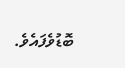ބޮޑުވެފައެވެ.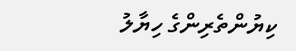ކިޔުންތެރިންގެ ހިޔާލު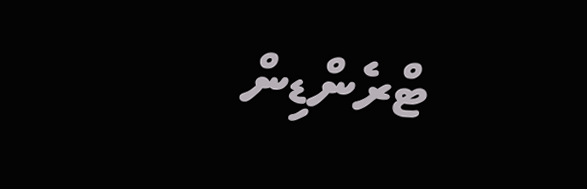ޓްރެންޑިން